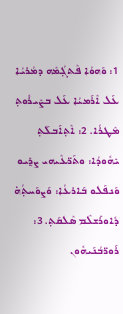1: ܘܰܗܘܳܐ ܦܶܬܓ݂ܳܡܶܗ ܕܡܳܪܝܳܐ ܥܰܠ ܐܶܪܰܡܝܳܐ ܥܰܠ ܒܨܺܝܪܽܘܬ݂ ܡܶܛܪܳܐ. 2: ܐܶܬ݂ܐܰܒܠܰܬ݂ ܝܺܗܽܘܕܳܐ: ܘܬܰܖ̈ܥܶܝܗܝ ܨܕ݂ܺܝܘ ܘܰܢܦܰܠܘ ܒܰܐܪܥܳܐ: ܘܰܨܘܰܚܬ݂ܳܗ̇ ܕܽܐܘܪܺܫܠܶܡ ܣܶܠܩܰܬ݂. 3: ܪܰܘܖ̈ܒܳܢܰܝܗܽܘܢ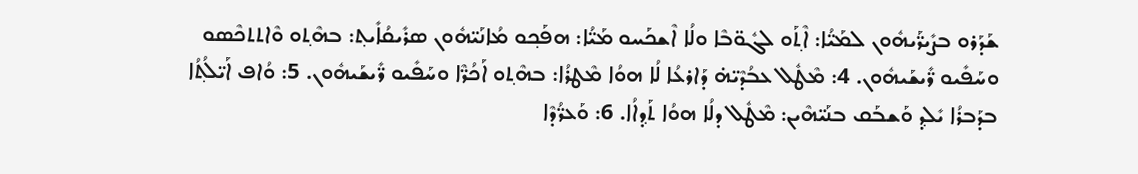ܫܰܕܰܪܘ ܒܨܺܝܖ̈ܰܝܗܽܘܢ ܠܡܰܝ̈ܳܐ: ܐܶܬ݂ܰܘ ܠܓܽܘ̈ܒܶܐ ܘܠܳܐ ܐܶܫܟܰܚܘ ܡܰܝ̈ܳܐ: ܗܦܰܟ݂ܘ ܡܳܐܢܰܝ̈ܗܽܘܢ ܣܪܺܝܩܳܐܺܝܬ݂: ܒܗܶܬ݂ܘ ܘܶܐܬܬܟܶܣܘ ܘܚܰܦܺܝܘ ܖ̈ܺܝܫܰܝܗܽܘܢ. 4: ܡܶܛܽܠ ܥܒܳܕܶܝ̈ܗ̇ ܕܰܐܪܥܳܐ ܠܳܐ ܗܘܳܐ ܡܶܛܪܳܐ: ܒܗܶܬ݂ܘ ܐܰܟܳܖ̈ܶܐ ܘܚܰܦܺܝܘ ܖ̈ܺܝܫܰܝܗܽܘܢ. 5: ܘܳܐܦ ܐܰܝ̈ܠܳܬ݂ܳܐ ܒܕܰܒܪܳܐ ܝܺܠܕ݂ ܘܰܫܒܰܩ ܒܢܰܝ̈ܗܶܝܢ: ܡܶܛܽܠ ܕܠܳܐ ܗܘܳܐ ܬܰܕ݂ܐܳܐ. 6: ܘܰܥܖ̈ܳܕܶܐ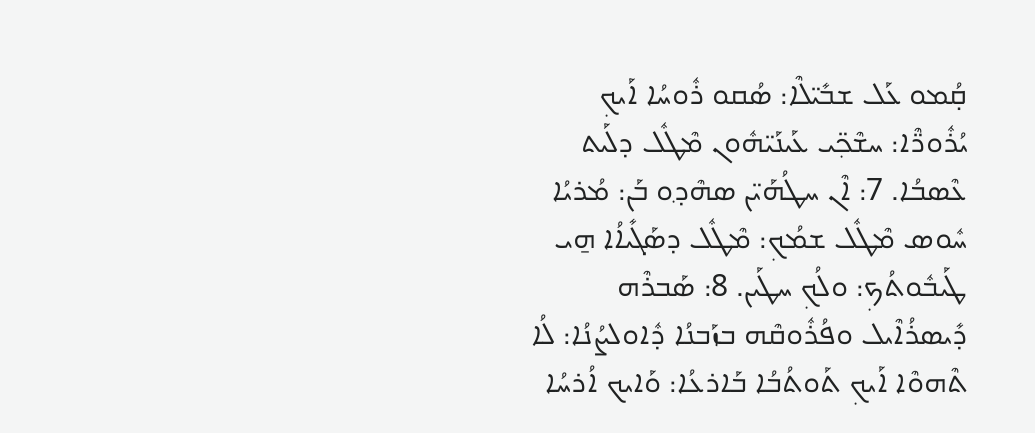ܩ̣ܳܡܘ ܥܰܠ ܫܒܺܝ̈ܠܶܐ: ܣܳܩܘ ܪܽܘܚܳܐ ܐܰܝܟ݂ ܝܳܪܽܘܖ̈ܶܐ: ܚܫܶܟ݂̈ܝ ܥܰܝܢܰܝ̈ܗܽܘܢ ܡܶܛܽܠ ܕܠܰܝܬ ܥܶܣܒܳܐ. 7: ܐܶܢ ܚܛܳܗܰܝ̈ܢ ܣܗܶܕ݂ܘ ܒܰܢ: ܡܳܪܝܳܐ ܚܽܘܣ ܡܶܛܽܠ ܫܡܳܟ݂: ܡܶܛܽܠ ܕܣܰܓܺܝܐܳܐ ܗ̱ܝ ܛܰܝܒܽܘܬܳܟ݂: ܘܠܳܟ݂ ܚܛܰܝܢ. 8: ܣܰܒܪܶܗ ܕܺܝܣܪܳܐܶܝܠ ܘܦܳܪܽܘܩܶܗ ܒܙܰܒܢܳܐ ܕܽܐܘܠܨܳܢܳܐ: ܠܳܐ ܬܶܗܘܶܐ ܐܰܝܟ݂ ܬܰܘܬܳܒܳܐ ܒܰܐܪܥܳܐ: ܘܰܐܝܟ ܐܳܪܚܳܐ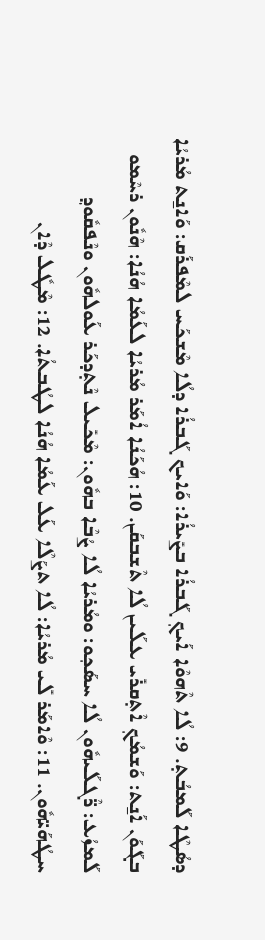ܕܣܳܛܶܐ ܠܰܡܒܳܬ݂. 9: ܠܳܐ ܬܶܗܘܶܐ ܐܰܝܟ݂ ܓܰܒܪܳܐ ܒܨܺܝܪܳܐ: ܘܰܐܝܟ ܓܰܒܪܳܐ ܕܠܳܐ ܡܶܫܟܰܚ ܠܡܶܦܪܰܩ: ܘܰܐܢ̱ܬ ܡܳܪܝܳܐ ܒܓܰܘܰܢ ܐܰܢ̱ܬ: ܘܰܫܡܳܟ݂ ܐܶܬ݂ܩܪܺܝ ܥܠܰܝܢ ܠܳܐ ܬܶܫܒܩܰܢ. 10: ܗܳܟܰܢܳܐ ܐܳܡܰܪ ܡܳܪܝܳܐ ܠܥܰܡܳܐ ܗܳܢܳܐ: ܗܶܢܽܘܢ ܪܚܶܡܘ ܠܰܡܙܳܥ: ܖ̈ܶܓܠܰܝܗܽܘܢ ܠܳܐ ܚܣܰܟ݂ܘ: ܘܡܳܪܝܳܐ ܠܳܐ ܨܳܒܶܐ ܒܗܽܘܢ: ܡܶܟܺܝܠ ܢܶܬ݂ܕܟܰܪ ܥܰܘܠܗܽܘܢ ܘܢܶܦܩܽܘܕ݂ ܚܛܳܗܰܝ̈ܗܽܘܢ. 11: ܘܶܐܡܰܪ ܠܺܝ ܡܳܪܝܳܐ: ܠܳܐ ܬܨܰܠܶܐ ܥܰܠ ܥܰܡܳܐ ܗܳܢܳܐ ܠܛܳܒܬܳܐ. 12: ܡܶܛܽܠ ܕܶܐܢ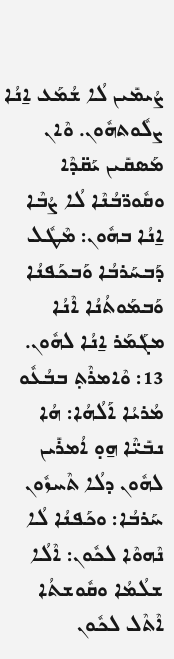ܨܳܝܡܺܝܢ ܠܳܐ ܫܳܡܰܥ ܐ̱ܢܳܐ ܨܠܽܘܬܗܽܘܢ. ܘܶܐܢ ܡܰܣܩܺܝܢ ܝܰܩ̈ܕܶܐ ܘܩܽܘܖ̈ܒܳܢܶܐ ܠܳܐ ܨܳܒܶܐ ܐ̱ܢܳܐ ܒܗܽܘܢ: ܡܶܛܽܠ ܕܰܒܚܰܪܒܳܐ ܘܰܒܟܰܦܢܳܐ ܘܰܒܡܰܘܬܳܢܳܐ ܐܶܢܳܐ ܡܓܰܡܰܪ ܐ̱ܢܳܐ ܠܗܽܘܢ. 13: ܘܶܐܡܪܶܬ݂ ܒܒܳܥܽܘ ܡܳܪܝܳܐ ܐܰ‌ܠܳܗܳܐ: ܗܳܐ ܢܒܺܝ̈ܶܐ ܗ̱ܘ̣ ܐܳܡܪܺܝܢ ܠܗܽܘܢ ܕܠܳܐ ܬܶܚܙܽܘܢ ܚܰܪܒܳܐ: ܘܟܰܦܢܳܐ ܠܳܐ ܢܶܗܘܶܐ ܠܟܽܘܢ: ܐܶܠܳܐ ܫܠܳܡܳܐ ܘܩܽܘܫܬܳܐ ܐܶܬܶܠ ܠܟܽܘܢ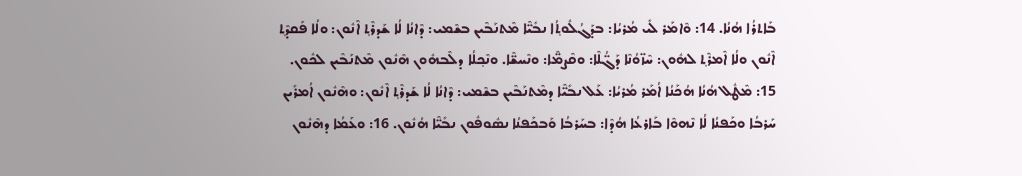ܒܰܐܬܪܳܐ ܗܳܢܳܐ. 14: ܘܶܐܡܰܪ ܠܺܝ ܡܳܪܝܳܐ: ܒܕܰܓܳܠܽܘܬ݂ܳܐ ܢܒܺܝ̈ܶܐ ܡܶܬܢܰܒܶܝܢ ܒܫܶܡܝ: ܕܶܐܢܳܐ ܠܳܐ ܫܰܕܪܶܬ݂ ܐܶܢܽܘܢ: ܘܠܳܐ ܦܰܩܕܶܬ݂ ܐܶܢܽܘܢ ܘܠܳܐ ܐܶܡܪܶܬ݂ ܠܗܽܘܢ: ܚܶܙ̈ܘܳܢܶܐ ܕܰܓ̈ܳܠܶܐ: ܘܩܶܨܡ̈ܶܐ: ܘܢܶܚܫ̈ܶܐ. ܘܢܶܟ݂ܠܳܐ ܕܠܶܒܗܽܘܢ ܗܶܢܽܘܢ ܡܶܬܢܰܒܶܝܢ ܠܟܽܘܢ. 15: ܡܶܛܽܠ ܗܳܢܳܐ ܗܳܟܰܢܳܐ ܐܳܡܰܪ ܡܳܪܝܳܐ: ܥܰܠ ܢܒܺܝ̈ܶܐ ܕܡܶܬܢܰܒܶܝܢ ܒܫܶܡܝ: ܕܶܐܢܳܐ ܠܳܐ ܫܰܕܪܶܬ݂ ܐܶܢܽܘܢ: ܘܗܶܢܽܘܢ ܐܳܡܪܺܝܢ ܚܰܪܒܳܐ ܘܟܰܦܢܳܐ ܠܳܐ ܢܶܗܘܶܐ ܒܰܐܪܥܳܐ ܗܳܕܶܐ: ܒܚܰܪܒܳܐ ܘܰܒܟܰܦܢܳܐ ܢܣܽܘܦܽܘܢ ܢܒܺܝ̈ܶܐ ܗܳܢܽܘܢ. 16: ܘܥܰܡܳܐ ܕܗܶܢܽܘܢ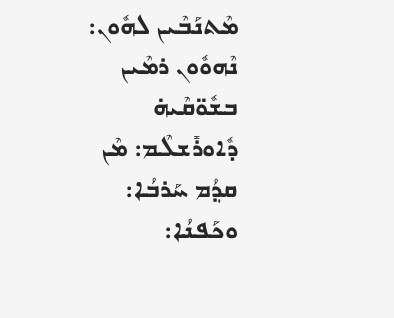ܡܶܬܢܰܒܶܝܢ ܠܗܽܘܢ: ܢܶܗܘܽܘܢ ܪܡܶܝܢ ܒܫܽܘ̈ܩܶܝܗ̇ ܕܽܐܘܪܺܫܠܶܡ: ܡܶܢ ܩܕ݂ܳܡ ܚܰܪܒܳܐ: ܘܟܰܦܢܳܐ: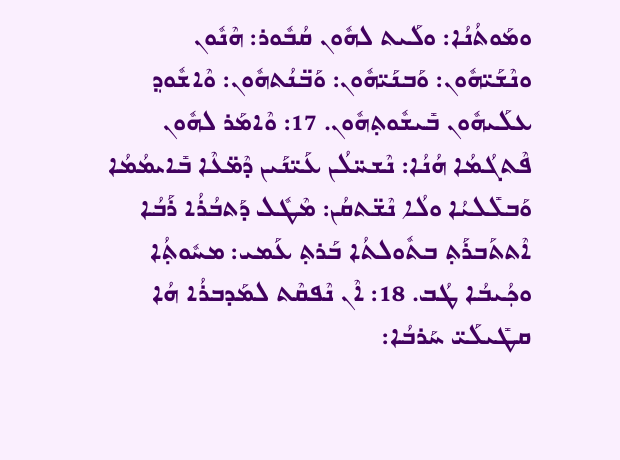ܘܡܰܘܬܳܢܳܐ: ܘܠܰܝܬ ܠܗܽܘܢ ܩܳܒܽܘܪ: ܗܶܢܽܘܢ ܘܢܶܫܰܝ̈ܗܽܘܢ: ܘܰܒܢܰܝ̈ܗܽܘܢ: ܘܰܒ̈ܢܳܬܗܽܘܢ: ܘܶܐܫܽܘܕ݂ ܥܠܰܝܗܽܘܢ ܒܺܝܫܽܘܬ݂ܗܽܘܢ. 17: ܘܶܐܡܰܪ ܠܗܽܘܢ ܦܶܬܓܳܡܳܐ ܗܳܢܳܐ: ܢܶܫܚ̈ܠܳܢ ܥܰܝ̈ܢܰܝܢ ܕܶܡ̈ܥܶܐ ܒܺܐܝܡܳܡܳܐ ܘܰܒܠܺܠܝܳܐ ܘܠܳܐ ܢܶܫ̈ܬܩܳܢ: ܡܶܛܽܠ ܕܰܬܒܳܪܳܐ ܪܰܒܳܐ ܐܶܬܬܰܒܪܰܬ݂ ܒܬܽܘܠܬܳܐ ܒܰܪܬ݂ ܥܰܡܝ: ܡܚܽܘܬ݂ܳܐ ܘܟ݂ܳܝܒܳܐ ܛܳܒ. 18: ܐܶܢ ܢܶܦܩܶܬ ܠܡܰܕܒܪܳܐ ܗܳܐ ܩܛܺܝܠܰܝ̈ ܚܰܪܒܳܐ: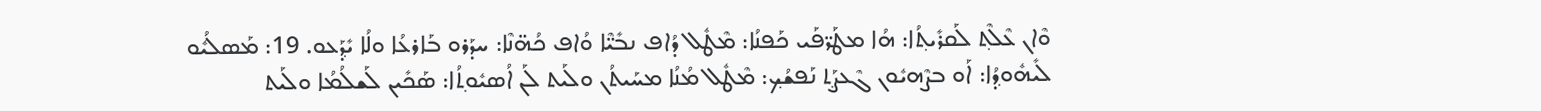ܘܶܐܢ ܥܶܠܶܬ݂ ܠܰܩܪܺܝܬ݂ܳܐ: ܗܳܐ ܡܛܰܖ̈ܦܰܝ ܟܰܦܢܳܐ: ܡܶܛܽܠ ܕܳܐܦ ܢܒܺܝ̈ܶܐ ܘܳܐܦ ܟܳܗ̈ܢܶܐ: ܚܕܰܪܘ ܒܰܐܪܥܳܐ ܘܠܳܐ ܝܺܕ݂ܰܥܘ. 19: ܡܰܣܠܳܝܽܘ ܠܺܝܗܽܘܕ݂ܳܐ: ܐܰܘ ܒܨܶܗܝܽܘܢ ܓܶܥܨܰܬ݂ ܢܰܦܫܳܟ݂: ܡܶܛܽܠ ܡܳܢܳܐ ܡܚܰܝܬܳܢ ܘܠܰܝܬ ܠܰܢ ܐܳܣܝܽܘܬ݂ܳܐ: ܣܰܟܺܝܢ ܠܰܫܠܳܡܳܐ ܘܠܰܝܬ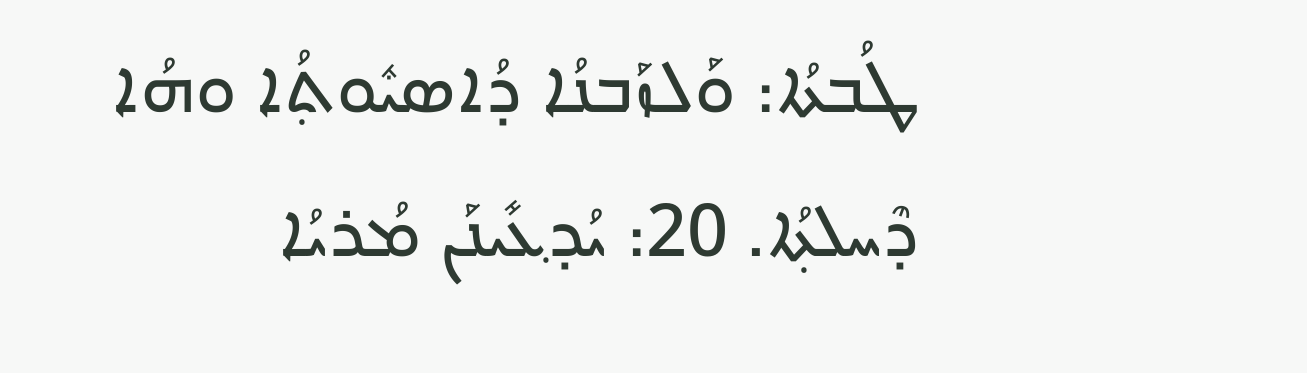ܛܳܒܬܳܐ: ܘܰܠܙܰܒܢܳܐ ܕܳܐܣܝܽܘܬ݂ܳܐ ܘܗܳܐ ܕܶܚܠܬ݂ܳܐ. 20: ܝܳܕ݂ܥܺܝܢܰܢ ܡܳܪܝܳܐ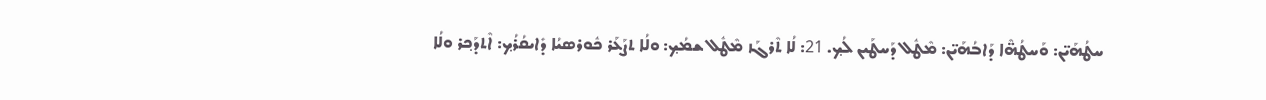ܚܛܳܗܰܝ̈ܢ: ܘܰܚܛܳܗ̈ܶܐ ܕܰܐܒܳܗܰܝ̈ܢ: ܡܶܛܽܠ ܕܰܚܛܰܝܢ ܠܳܟ݂. 21: ܠܳܐ ܬܶܪܓܰܙ ܡܶܛܽܠ ܫܡܳܟ݂: ܘܠܳܐ ܬܨܰܥܰܪ ܟܽܘܪܣܝܳܐ ܕܺܐܝܩܳܪܳܟ݂: ܐܶܬܕܰܟ݂ܪ ܘܠܳܐ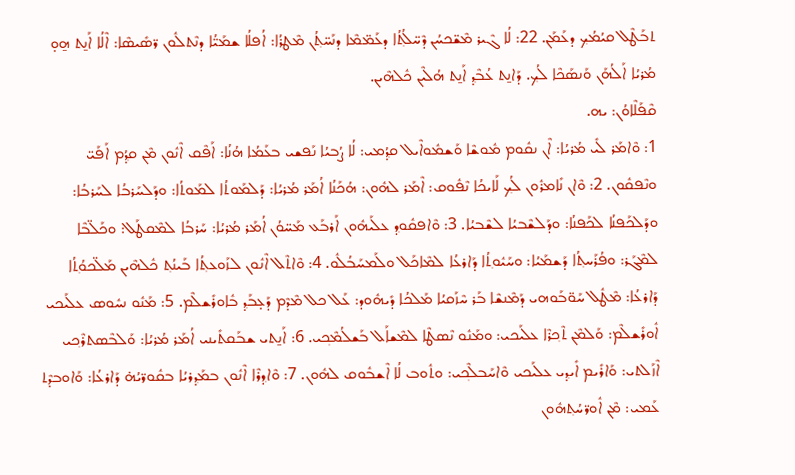ܬܒܰܛܶܠ ܩܝܳܡܳܟ݂ ܕܥܰܡܰܢ. 22: ܠܳܐ ܓܶܝܪ ܡܶܫ̈ܟܚܳܢ ܕܶܚ̈ܠܳܬ݂ܳܐ ܕܥܰܡ̈ܡܶܐ ܕܢܰܚ̈ܬ݂ܳܢ ܡܶܛܪܳܐ: ܐܳܦܠܳܐ ܫܡܰܝ̈ܳܐ ܕܢܶܬܠܽܘܢ ܖ̈ܣܺܝܣܶܐ: ܐܶܠܳܐ ܐܰܢ̱ܬ ܗ̱ܘ̣ ܡܳܪܝܳܐ ܐܰܠܳܗܰܢ ܘܰܢܣܰܟܶܐ ܠܳܟ݂. ܕܰܐܢ̱ܬ ܥܳܒܶܕ݂ ܐܰܢ̱ܬ ܗܳܠܶܝܢ ܟܽܠܗܶܝܢ.
ܩܶܦܰܠܶܐܘܳܢ: ܝܗ.
1: ܘܶܐܡܰܪ ܠܺܝ ܡܳܪܝܳܐ: ܐܶܢ ܢܩܽܘܡ ܡܽܘܫܶܐ ܘܰܫܡܽܘܐܶܝܠ ܩܕ݂ܳܡܝ: ܠܳܐ ܨܳܒܝܳܐ ܢܰܦܫܝ ܒܥܰܡܳܐ ܗܳܢܳܐ: ܐܰܦܶܩ ܐܶܢܽܘܢ ܡܶܢ ܩܕ݂ܳܡ ܐܰܦܰܝ̈ ܘܢܶܦܩܽܘܢ. 2: ܘܶܐܢ ܢܺܐܡܪܽܘܢ ܠܳܟ݂ ܠܰܐܝܟܳܐ ܢܶܦܽܘܩ: ܐܶܡܰܪ ܠܗܽܘܢ: ܗܳܟܰܢܳܐ ܐܳܡܰܪ ܡܳܪܝܳܐ: ܕܰܠܡܰܘܬܳܐ ܠܡܰܘܬܳܐ: ܘܕܰܠܚܰܪܒܳܐ ܠܚܰܪܒܳܐ: ܘܕܰܠܟܰܦܢܳܐ ܠܟܰܦܢܳܐ: ܘܕܰܠܫܶܒܝܳܐ ܠܫܶܒܝܳܐ. 3: ܘܶܐܦܩܽܘܕ݂ ܥܠܰܝܗܽܘܢ ܐܰܪܒܰܥ ܡܰܚ̈ܘܳܢ ܐܳܡܰܪ ܡܳܪܝܳܐ: ܚܰܪܒܳܐ ܠܡܶܩܛܰܠ: ܘܟܰܠ̈ܒܶܐ ܠܡܶܓܰܪ: ܘܦܳܪܰܚܬ݂ܳܐ ܕܰܫܡܰܝܳܐ: ܘܚܰܝܽܘܬ݂ܳܐ ܕܰܐܪܥܳܐ ܠܡܶܐܟܰܠ ܘܠܰܡܚܰܒܳܠܽܘ. 4: ܘܶܐܬܶܠ ܐܶܢܽܘܢ ܠܙܰܘܥܬ݂ܳܐ ܒܰܝܢܳܬ݂ ܟܽܠܗܶܝܢ ܡܰܠ̈ܟܘܳܬ݂ܳܐ ܕܰܐܪܥܳܐ: ܡܶܛܽܠ ܚܰܘ̈ܒܰܘܗܝ ܕܰܡܶܢܫܶܐ ܒܰܪ ܚܶܙܰܩܝܳܐ ܡܰܠܟܳܐ ܕܺܝܗܽܘܕ: ܥܰܠ ܟܠ ܡܶܕܶܡ ܕܰܥ̣ܒܰܕ݂ ܒܽܐܘܪܺܫܠܶܡ. 5: ܡܰܢܽܘ ܢܚܽܘܣ ܥܠܰܝܟܝ ܐܽܘܪܺܫܠܶܡ: ܘܰܠܡܶܢ ܬܶܟ݂ܪܶܐ ܥܠܰܝܟܝ: ܘܡܰܢܽܘ ܢܶܣܛܶܐ ܠܡܶܫܐܰܠ ܒܰܫܠܳܡܶܟ݂ܝ. 6: ܐܰܢ̱ܬܝ ܫܒܰܩܬܺܝܢܝ ܐܳܡܰܪ ܡܳܪܝܳܐ: ܘܰܠܒܶܣܬܪܶܟ݂ܝ ܐܶܙܰܠܬܝ: ܘܰܐܪܺܝܡ ܐܺܝܕ݂ܝ ܥܠܰܝܟܝ ܘܶܐܚܰܒܠܶܟ݂ܝ: ܘܬܽܘܒ ܠܳܐ ܐܶܫܒܽܘܩ ܠܗܽܘܢ. 7: ܘܶܐܕ݂ܪܶܐ ܐܶܢܽܘܢ ܒܡܰܕ݂ܪܝܳܐ ܒܩܽܘܖ̈ܝܳܗ̇ ܕܰܐܪܥܳܐ: ܘܰܐܘܒܕܶܬ݂ ܥܰܡܝ: ܡܶܢ ܐܽܘܖ̈ܚܳܬ݂ܗܽܘܢ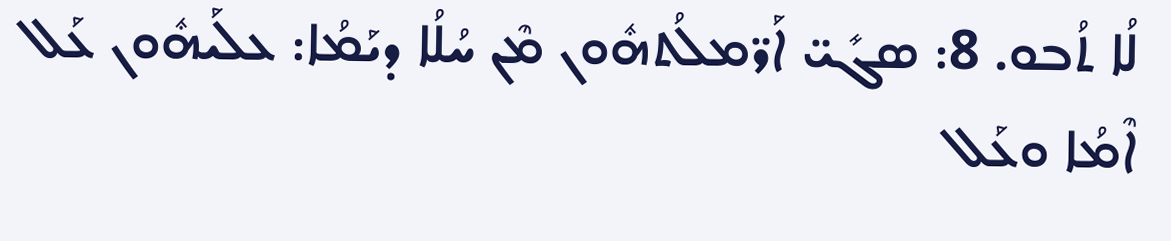ܠܳܐ ܬܳܒܘ. 8: ܣܓܺܝ̈ ܐܰܖ̈ܡܠܳܬܗܽܘܢ ܡܶܢ ܚܳܠܳܐ ܕܝܰܡܳܐ: ܥܠܰܝܗܽܘܢ ܥܰܠ ܐܶܡܳܐ ܘܥܰܠ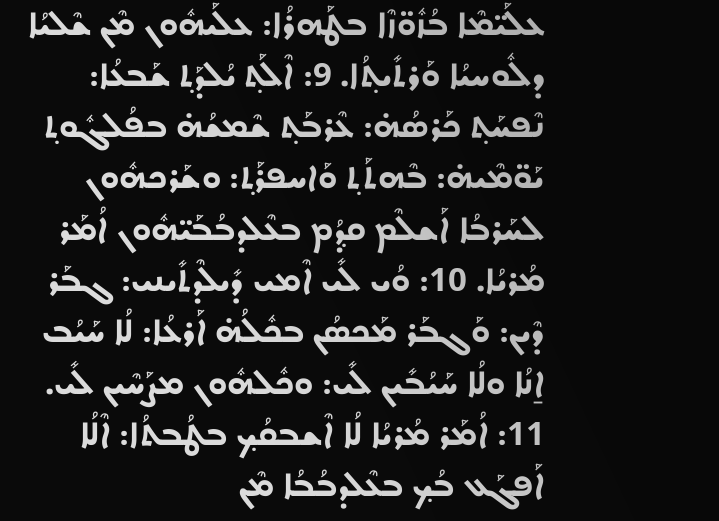ܥܠܰܝ̈ܡܶܐ ܒܳܙܽܘ̈ܙܶܐ ܒܛܰܗܪܳܐ: ܥܠܰܝܗܽܘܢ ܡܶܢ ܫܶܠܝܳܐ ܕܠܽܘܚܝܳܐ ܘܰܪܬܺܝܬ݂ܳܐ. 9: ܐܶܠܰܬ݂ ܝܳܠܕܰܬ݂ ܫܰܒܥܳܐ: ܢܶܦܚܰܬ݂ ܟܰܪܣܳܗ̇: ܥܶܪܒܰܬ݂ ܫܶܡܫܳܗ̇ ܒܦܳܠܓܽܘܬ݂ ܝܰܘ̈ܡܶܝܗ̇: ܒܶܗܬܰܬ݂ ܘܰܐܚܦܪܰܬ݂: ܘܫܰܪܟܗܽܘܢ ܠܚܰܪܒܳܐ ܐܰܫܠܶܡ ܩܕ݂ܳܡ ܒܥܶܠܕܒܳܒܰܝ̈ܗܽܘܢ ܐܳܡܰܪ ܡܳܪܝܳܐ. 10: ܘܳܝ ܠܺܝ ܐܶܡܝ ܕܺܝܠܶܕܬܺܝܢܝ: ܓܒܰܪ ܕܶܝܢ: ܘܰܓܒܰܪ ܡܰܟܣܳܢ ܒܟܽܠܳܗ̇ ܐܰܪܥܳܐ: ܠܳܐ ܚܰܝܳܒ ܐ̱ܢܳܐ ܘܠܳܐ ܚܰܝܳܒܺܝܢ ܠܺܝ: ܘܟܽܠܗܽܘܢ ܡܨܰܚܶܝܢ ܠܺܝ. 11: ܐܳܡܰܪ ܡܳܪܝܳܐ ܠܳܐ ܐܶܫܒܩܳܟ݂ ܒܛܳܒܬܳܐ: ܐܶܠܳܐ ܐܰܦܓܰܥ ܒܳܟ݂ ܒܥܶܠܕܒܳܒܳܐ ܡܶܢ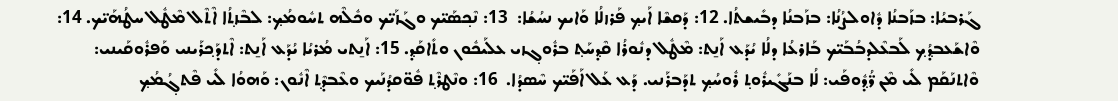ܓܰܪܒܝܳܐ: ܒܙܰܒܢܳܐ ܕܽܐܘܠܨܳܢܳܐ: ܒܙܰܒܢܳܐ ܕܒܺܝܫܬܳܐ. 12: ܕܰܩܫܶܐ ܐܰܝܟ݂ ܦܰܪܙܠܳܐ ܘܰܐܝܟ ܢܚܳܫܳܐ:  13: ܢܶܟ݂ܣܰܝ̈ܟ ܘܓܰܙܰܝ̈ܟ ܘܟܽܠܶܗ ܬܚܽܘܡܳܟ݂: ܠܒܶܙܬ݂ܳܐ ܐܶܬܶܠ ܡܶܛܽܠ ܚܛܳܗܰܝ̈ܟ. 14: ܘܶܐܫܰܥܒܕ݂ܳܟ݂ ܠܰܒܥܶܠܕܒܳܒܰܝ̈ܟ ܒܰܐܪܥܳܐ ܕܠܳܐ ܝܳܕܰܥ ܐܰܢ̱ܬ: ܡܶܛܽܠ ܕܢܽܘܪܳܐ ܩܶܕ݂ܚܰܬ݂ ܒܪܽܘܓ݂ܙܝ ܥܠܰܝܟܽܘܢ ܘܬܺܐܩܰܕ݂. 15: ܐܰܢ̱ܬܝ ܡܳܪܝܳܐ ܝܳܕܰܥ ܐܰܢ̱ܬ: ܐܶܬܕܰܟ݂ܪܰܝܢܝ ܘܰܦܪܽܘܩܰܝܢܝ: ܘܶܐܬܢܰܩܰܡ ܠܺܝ ܡܶܢ ܖ̈ܳܕ݂ܽܘܦܰܝ: ܠܳܐ ܒܢܰܓܺܝܪܽܘܬ݂ ܪܽܘܚܳܟ݂ ܬܕܰܒܪܰܢܝ. ܕܰܥ ܥܰܠ ܐܰܦܰܝ̈ܟ ܚܶܣܕܳܐ.  16: ܘܢܶܛܪܶܬ݂ ܦܽܘ̈ܩܕܳܢܰܝܟ ܘܥܶܒܕܶܬ݂ ܐܶܢܽܘܢ: ܘܰܗܘܳܐ ܠܺܝ ܦܶܬܓ݂ܳܡܳܟ݂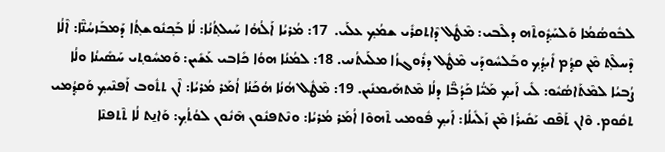ܠܒܽܘܣܳܡܳܐ ܘܰܠܚܰܕ݂ܽܘܬܶܗ ܕܠܶܒܝ: ܡܶܛܽܠ ܕܶܐܬܩܪܺܝ ܫܡܳܟ݂ ܥܠܰܝ.  17: ܡܳܪܝܳܐ ܐܰ‌ܠܳܗܳܐ ܚܰܝܠܬ݂ܳܢܳܐ: ܠܳܐ ܒܰܟ݂ܢܽܘܫܬ݂ܳܐ ܕܰܡܒܰܙܚܳܢ̈ܶܐ: ܐܶܠܳܐ ܕܶܚܠܶܬ݂ ܡܶܢ ܩܕ݂ܳܡ ܐܺܝܕ݂ܳܟ݂ ܘܒܰܠܚܽܘܕܰܝ ܡܶܛܽܠ ܕܪܽܘܓܙܳܐ ܡܠܰܝܬܳܢܝ. 18: ܠܡܳܢܳܐ ܗܘܳܐ ܟܺܐܒܝ ܥܰܫܺܝܢ: ܘܰܡܚܽܘܬ݂ܝ ܚܰܣܺܝܢܳܐ ܘܠܳܐ ܨܳܒܝܳܐ ܠܡܶܬܰܐܣܳܝܽܘ: ܠܺܝ ܐܰܝܟ݂ ܡܰܝ̈ܳܐ ܟܰܕܳܒ̈ܶܐ ܕܠܳܐ ܡܶܬܗܰܝܡܢܺܝܢ. 19: ܡܶܛܽܠ ܗܳܢܳܐ ܗܳܟܰܢܳܐ ܐܳܡܰܪ ܡܳܪܝܳܐ: ܐܶܢ ܬܬܽܘܒ ܐܰܦܢܶܝܟ݂ ܘܰܩܕ݂ܳܡܝ ܬܩܽܘܡ. ܘܶܐܢ ܬܰܦܶܩ ܝܰܩܺܝܪܳܐ ܡܶܢ ܙܰܠܺܝܠܳܐ: ܐܰܝܟ݂ ܦܽܘܡܝ ܬܶܗܘܶܐ ܐܳܡܰܪ ܡܳܪܝܳܐ: ܘܢܶܬܦܢܽܘܢ ܗܶܢܽܘܢ ܠܘܳܬܳܟ݂: ܘܰܐܢ̱ܬ ܠܳܐ ܬܶܬܦܢܶܐ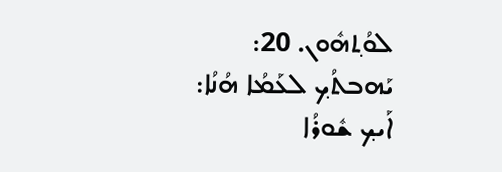ܠܘܳܬ݂ܗܽܘܢ. 20: ܝܰܗܒܬܳܟ݂ ܠܥܰܡܳܐ ܗܳܢܳܐ: ܐܰܝܟ݂ ܫܽܘܪܳܐ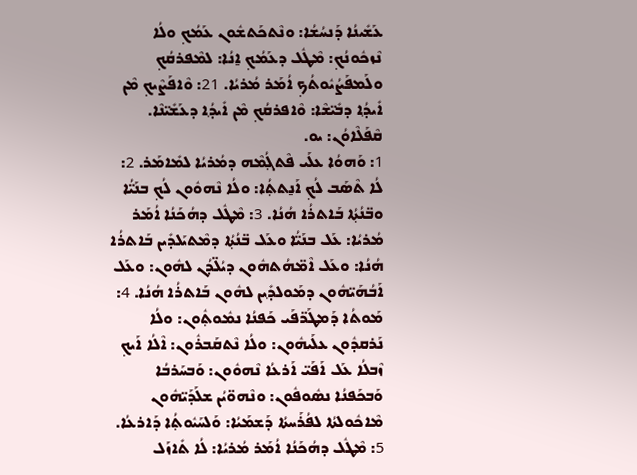ܥܰܫܺܝܢܳܐ ܕܰܢܚܳܫܳܐ: ܘܢܶܬܟܰܬܫܽܘܢ ܥܰܡܳܟ݂ ܘܠܳܐ ܢܶܙܟܽܘܢܳܟ݂: ܡܶܛܽܠ ܕܥܰܡܳܟ݂ ܐ̱ܢܳܐ: ܠܡܶܦܪܩܳܟ݂ ܘܠܰܡܦܰܨܳܝܽܘܬܳܟ݂ ܐܳܡܰܪ ܡܳܪܝܳܐ. 21: ܘܶܐܦܰܨܶܝܟ݂ ܡܶܢ ܐܺܝܕ݂ܳܐ ܕܒܺܝ̈ܫܶܐ: ܘܶܐܦܪܩܳܟ݂ ܡܶܢ ܐܺܝܕ݂ܳܐ ܕܥܰܫܺܝ̈ܢܶܐ.
ܩܶܦܰܠܶܐܘܳܢ: ܝܘ.
1: ܘܰܗܘܳܐ ܥܠܰܝ ܦܶܬܓ݂ܳܡܶܗ ܕܡܳܪܝܳܐ ܠܡܺܐܡܰܪ. 2: ܠܳܐ ܬܶܣܰܒ ܠܳܟ݂ ܐܰܢ̱ܬܬ݂ܳܐ: ܘܠܳܐ ܢܶܗܘܽܘܢ ܠܳܟ݂ ܒܢܰܝ̈ܳܐ ܘܒ̈ܢܳܬ݂ܳܐ ܒܰܐܬܪܳܐ ܗܳܢܳܐ. 3: ܡܶܛܽܠ ܕܗܳܟܰܢܳܐ ܐܳܡܰܪ ܡܳܪܝܳܐ: ܥܰܠ ܒܢܰܝ̈ܳܐ ܘܥܰܠ ܒ̈ܢܳܬ݂ܳܐ ܕܡܶܬܝܰܠܕܺܝܢ ܒܰܐܬܪܳܐ ܗܳܢܳܐ: ܘܥܰܠ ܐܶܡ̈ܗܳܬܗܽܘܢ ܕܝܳܠ̈ܕܳܢ ܠܗܽܘܢ: ܘܥܰܠ ܐܰܒܳܗܰܝ̈ܗܽܘܢ ܕܡܰܘܠܕ݂ܺܝܢ ܠܗܽܘܢ ܒܰܐܬܪܳܐ ܗܳܢܳܐ. 4: ܡܰܘܬܳܐ ܕܰܡܛܰܖ̈ܦܰܝ ܟܰܦܢܳܐ ܢܡܽܘܬ݂ܽܘܢ: ܘܠܳܐ ܢܰܪܩܕܽܘܢ ܥܠܰܝܗܽܘܢ: ܘܠܳܐ ܢܶܬܩܰܒܪܽܘܢ: ܐܶܠܳܐ ܐܰܝܟ݂ ܙܶܒܠܳܐ ܥܰܠ ܐܰܦܰܝ̈ ܐܰܪܥܳܐ ܢܶܗܘܽܘܢ: ܘܰܒܚܰܪܒܳܐ ܘܰܒܟܰܦܢܳܐ ܢܣܽܘܦܽܘܢ: ܘܢܶܗܘ̈ܝܳܢ ܫܠܰܕܰܝ̈ܗܽܘܢ ܡܶܐܟܽܘܠܬܳܐ ܠܦܳܪܰܚܬܳܐ ܕܰܫܡܰܝܳܐ: ܘܰܠܚܰܝܽܘܬ݂ܳܐ ܕܰܐܪܥܳܐ. 5: ܡܶܛܽܠ ܕܗܳܟܰܢܳܐ ܐܳܡܰܪ ܡܳܪܝܳܐ: ܠܳܐ ܬܺܐܙܰܠ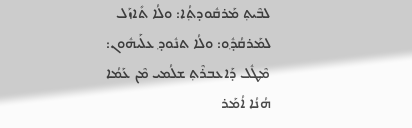ܠܒܶܝܬ݂ ܡܰܪܩܽܘܕܬ݂ܳܐ: ܘܠܳܐ ܬܺܐܙܰܠ ܠܡܰܪܩܳܕ݂ܽܘ: ܘܠܳܐ ܬܢܽܘܕ݂ ܥܠܰܝܗܽܘܢ: ܡܶܛܽܠ ܕܰܐܥܒܪܶܬ݂ ܫܠܳܡܝ ܡܶܢ ܥܰܡܳܐ ܗܳܢܳܐ ܐܳܡܰܪ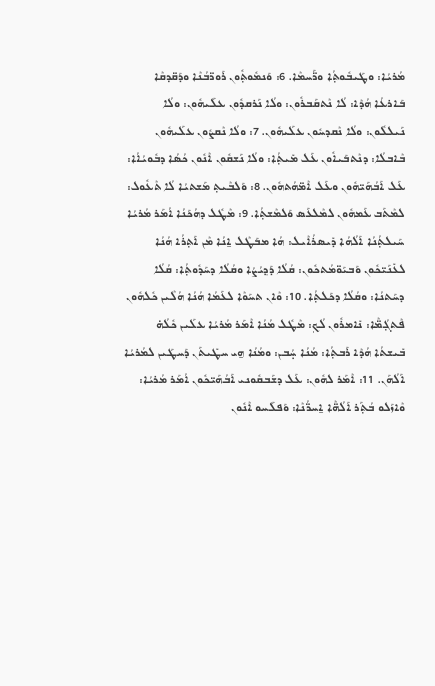ܡܳܪܝܳܐ: ܘܛܰܝܒܽܘܬ݂ܳܐ ܘܖ̈ܰܚܡܶܐ. 6: ܘܰܢܡܽܘܬ݂ܽܘܢ ܪܰܘܖ̈ܒܳܢܶܐ ܘܕܰܩ̈ܕܩܶܐ ܒܰܐܪܥܳܐ ܗܳܕܶܐ: ܠܳܐ ܢܶܬܩܰܒܪܽܘܢ: ܘܠܳܐ ܢܰܪܩܕܽܘܢ ܥܠܰܝܗܽܘܢ: ܘܠܳܐ ܢܰܝܠܠܽܘܢ: ܘܠܳܐ ܢܶܩܕܚܽܘܢ ܥܠܰܝܗܽܘܢ. 7: ܘܠܳܐ ܢܶܩܨܽܘܢ ܥܠܰܝܗܽܘܢ ܒܶܐܒܠܳܐ: ܕܢܶܬܒܰܝܐܽܘܢ ܥܰܠ ܡܺܝܬ݂ܳܐ: ܘܠܳܐ ܢܰܫܩܽܘܢ ܐܶܢܽܘܢ ܟܳܣܳܐ ܕܒܽܘܝܳܐܳܐ: ܥܰܠ ܐܰܒܳܗܰܝ̈ܗܽܘܢ ܘܥܰܠ ܐܶܡ̈ܗܳܬܗܽܘܢ. 8: ܘܰܠܒܶܝܬ݂ ܡܰܫܬܝܳܐ ܠܳܐ ܬܶܥܽܘܠ: ܠܡܶܬܰܒ ܥܰܡܗܽܘܢ ܠܡܶܠܥܰܣ ܘܰܠܡܶܫܬ݂ܳܐ. 9: ܡܶܛܽܠ ܕܗܳܟܰܢܳܐ ܐܳܡܰܪ ܡܳܪܝܳܐ ܚܰܝܠܬ݂ܳܢܳܐ ܐܰ‌ܠܳܗܳܐ ܕܺܝܣܪܳܐܶܝܠ: ܗܳܐ ܡܒܰܛܶܠ ܐ̱ܢܳܐ ܡܶܢ ܐܰܬ݂ܪܳܐ ܗܳܢܳܐ ܠܥܺܢܰܝ̈ܟܽܘܢ ܘܰܒܝܰܘ̈ܡܳܬܟܽܘܢ: ܩܳܠܳܐ ܕܰܕ݂ܝܳܨܳܐ ܘܩܳܠܳܐ ܕܚܰܕܽܘܬ݂ܳܐ: ܩܳܠܳܐ ܕܚܰܬܢܳܐ: ܘܩܳܠܳܐ ܕܟܰܠܬ݂ܳܐ. 10: ܘܶܐܢ ܬܚܰܘܶܐ ܠܥܰܡܳܐ ܗܳܢܳܐ ܗܳܠܶܝܢ ܟܽܠܗܽܘܢ ܦܶܬܓ݂ܳܡ̈ܶܐ: ܢܺܐܡܪܽܘܢ ܠܳܟ݂: ܡܶܛܽܠ ܡܳܢܳܐ ܐܶܡܰܪ ܡܳܪܝܳܐ ܥܠܰܝܢ ܟܽܠܳܗ̇ ܒܺܝܫܬܳܐ ܗܳܕܶܐ ܪܰܒܬ݂ܳܐ: ܡܳܢܳܐ ܚ̣ܳܒܢ: ܘܡܳܢܳܐ ܗ̱ܝ ܚܛܺܝܬܰܢ ܕܰܚܛܰܝܢ ܠܡܳܪܝܳܐ ܐܰܠܳܗܰܢ. 11: ܐܶܡܰܪ ܠܗܽܘܢ: ܥܰܠ ܕܫܰܒܩܽܘܢܝ ܐܰܒܳܗܰܝ̈ܟܽܘܢ ܐܳܡܰܪ ܡܳܪܝܳܐ: ܘܶܐܙܰܠܘ ܒܳܬ݂ܰܪ ܐܰܠܳܗ̈ܶܐ ܐ̱ܚܖ̈ܳܢܶܐ: ܘܰܦܠܰܚܘ ܐܶܢܽܘܢ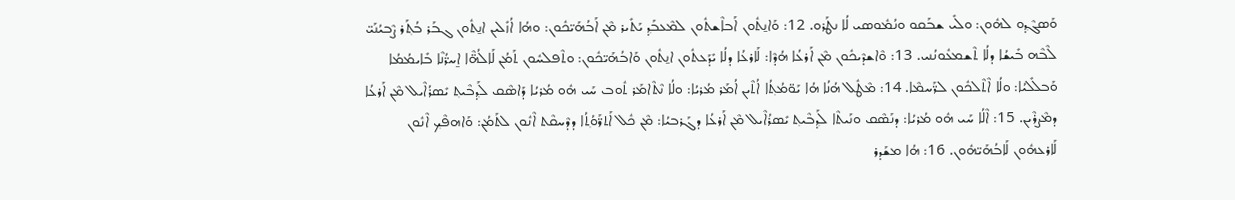ܘܰܣܓܶܕ݂ܘ ܠܗܽܘܢ: ܘܠܺܝ ܫܒܰܩܘ ܘܢܳܡܽܘܣܝ ܠܳܐ ܢܛܰܪܘ. 12: ܘܰܐܢ̱ܬܽܘܢ ܐܰܒܐܶܫܬܽܘܢ ܠܡܶܥܒܰܕ݂ ܝܰܬܺܝܪ ܡܶܢ ܐܰܒܳܗܰܝ̈ܟܽܘܢ: ܘܗܳܐ ܐܳܙܺܠܝܢ ܐܢ̱ܬܽܘܢ ܓܒܰܪ ܒܳܬ݂ܰܪ ܨܶܒܝܳܢܰܝ̈ ܠܶܒܶܗ ܒܺܝܫܳܐ ܕܠܳܐ ܬܶܫܡܥܽܘܢܳܢܝ. 13: ܘܶܐܫܕܶܝܟܽܘܢ ܡܶܢ ܐܰܪܥܳܐ ܗܳܕܶܐ: ܠܰܐܪܥܳܐ ܕܠܳܐ ܝܺܕܰܥܬܽܘܢ ܐܢ̱ܬܽܘܢ ܘܰܐܒܳܗܰܝ̈ܟܽܘܢ: ܘܬܶܦܠܚܽܘܢ ܬܰܡܳܢ ܠܰܐܠܳܗ̈ܶܐ ܐ̱ܚܖ̈ܳܢܶܐ ܒܺܐܝܡܳܡܳܐ ܘܰܒܠܺܠܝܳܐ: ܘܠܳܐ ܐܶܬܶܠܟܽܘܢ ܠܖ̈ܰܚܡܶܐ. 14: ܡܶܛܽܠ ܗܳܢܳܐ ܗܳܐ ܝܰܘ̈ܡܳܬ݂ܳܐ ܐܳܬܶܝܢ ܐܳܡܰܪ ܡܳܪܝܳܐ: ܘܠܳܐ ܢܶܬܶܐܡܰܪ ܬܽܘܒ ܚܰܝ ܗܽܘ ܡܳܪܝܳܐ ܕܰܐܣܶܩ ܠܰܕ݂ܒܶܝܬ݂ ܝܺܣܪܳܐܶܝܠ ܡܶܢ ܐܰܪܥܳܐ ܕܡܶܨܪܶܝܢ. 15: ܐܶܠܳܐ ܚܰܝ ܗܽܘ ܡܳܪܝܳܐ: ܕܢܰܣܶܩ ܘܢܰܝܬܶܐ ܠܰܕ݂ܒܶܝܬ݂ ܝܺܣܪܳܐܶܝܠ ܡܶܢ ܐܰܪܥܳܐ ܕܓܰܪܒܝܳܐ: ܡܶܢ ܟܽܠ ܐܰܬܖ̈ܰܘܳܬ݂ܳܐ ܕܕܶܚܩܶܬ ܐܶܢܽܘܢ ܠܬܰܡܳܢ: ܘܰܐܗܦܶܟ݂ ܐܶܢܽܘܢ ܠܰܐܪܥܗܽܘܢ ܠܰܐܒܳܗܰܝ̈ܗܽܘܢ. 16: ܗܳܐ ܡܫܰܕܪ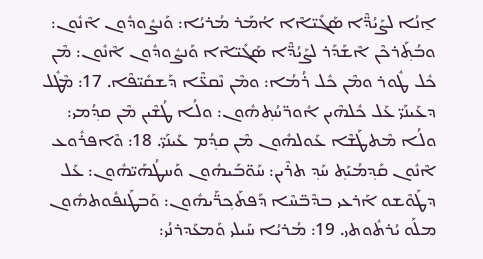ܐ̱ܢܳܐ ܠܨܰܝܳܕ̈ܶܐ ܣܰܓܺܝ̈ܐܶܐ ܐܳܡܰܪ ܡܳܪܝܳܐ: ܘܰܢܨܽܘܕܽܘܢ ܐܶܢܽܘܢ: ܘܒܳܬ݂ܰܪܟܶܢ ܐܶܫܰܕܰܪ ܠܨܰܝܳܕ̈ܶܐ ܣܰܓܺܝ̈ܐܶܐ ܘܰܢܨܽܘܕܽܘܢ ܐܶܢܽܘܢ: ܡܶܢ ܟܽܠ ܛܽܘܪ ܘܡܶܢ ܟܽܠ ܪܳܡܳܐ: ܘܡܶܢ ܢܶܩܥ̈ܶܐ ܕܰܫܩܺܝ̈ܦܶܐ. 17: ܡܶܛܽܠ ܕܥܰܝܢܰܝ̈ ܥܰܠ ܟܽܠܗܶܝܢ ܐܽܘܖ̈ܚܳܬ݂ܗܽܘܢ: ܘܠܳܐ ܛܳܫܶܝܢ ܡܶܢ ܩܕ݂ܳܡܝ: ܘܠܳܐ ܡܶܬܛܰܫܶܐ ܥܰܘܠܗܽܘܢ ܡܶܢ ܩܕ݂ܳܡ ܥܰܝܢܰܝ̈. 18: ܘܶܐܦܪܽܘܥ ܐܶܢܽܘܢ ܩܰܕ݂ܡܳܝܰܬ݂ ܚܰܕ݂ ܬܪܶܝܢ: ܚܰܘ̈ܒܰܝܗܽܘܢ ܘܰܚܛܳܗܰܝ̈ܗܽܘܢ: ܥܰܠ ܕܛܰܘܶܫܘ ܐܰܪܥܝ ܒܕܶܒ̈ܚܶܐ ܕܰܦܬܰܟ݂ܖ̈ܰܝܗܽܘܢ: ܘܰܒܛܰܢܦܽܘܬܗܽܘܢ ܡܠܰܘ ܝܳܪܬܽܘܬܝ. 19: ܡܳܪܝܳܐ ܚܰܝܠܝ ܘܰܡܥܰܕܪܢܳܝ: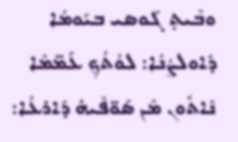ܘܒܶܝܬ݂ ܓܰܘܣܝ ܒܝܰܘܡܳܐ ܕܽܐܘܠܨܳܢܳܐ: ܠܘܳܬܳܟ݂ ܥܰܡ̈ܡܶܐ ܢܺܐܬܽܘܢ ܡܶܢ ܣܰܘ̈ܦܶܝܗ̇ ܕܰܐܪܥܳܐ: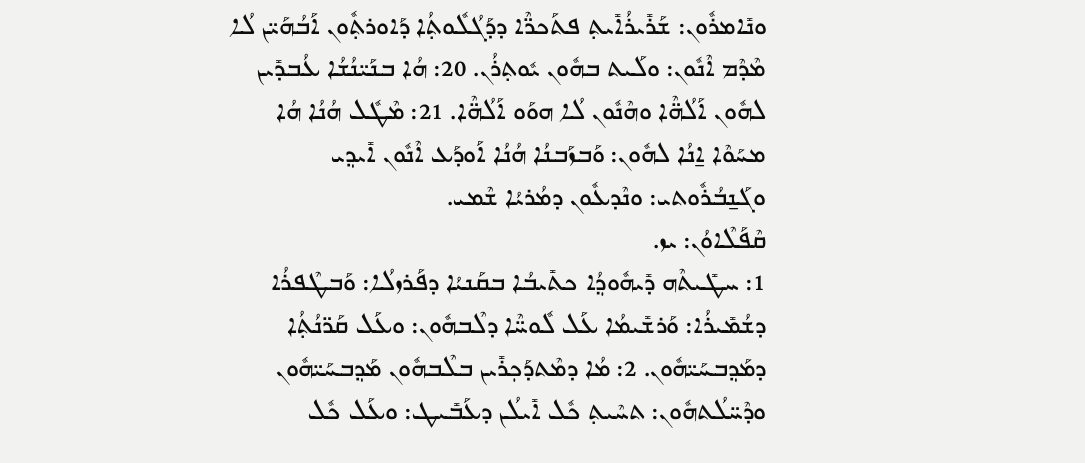ܘܢܺܐܡܪܽܘܢ: ܫܰܪܺܝܪܳܐܺܝܬ݂ ܦܬܰܟܖ̈ܶܐ ܕܕܰܓܳܠܽܘܬ݂ܳܐ ܕܰܐܘܪܬ݂ܽܘܢ ܐܰܒܳܗܰܝ̈ܢ ܠܳܐ ܡܶܕܶܡ ܐܶܢܽܘܢ: ܘܠܰܝܬ ܒܗܽܘܢ ܝܽܘܬ݂ܪܳܢ. 20: ܗܳܐ ܒܢܰܝ̈ܢܳܫܳܐ ܥܳܒܕܺܝܢ ܠܗܽܘܢ ܐܰܠܳܗ̈ܶܐ ܘܗܶܢܽܘܢ ܠܳܐ ܗܘܰܘ ܐܰܠܳܗ̈ܶܐ. 21: ܡܶܛܽܠ ܗܳܢܳܐ ܗܳܐ ܡܚܰܘܶܐ ܐ̱ܢܳܐ ܠܗܽܘܢ: ܘܰܒܙܰܒܢܳܐ ܗܳܢܳܐ ܐܰܘܕܰܥ ܐܶܢܽܘܢ ܐܺܝܕ݂ܝ ܘܓܰܢ̱ܒܳܪܽܘܬܝ: ܘܢܶܕܥܽܘܢ ܕܡܳܪܝܳܐ ܫܶܡܝ.
ܩܶܦܰܠܶܐܘܳܢ: ܝܙ.
1: ܚܛܺܝܬܶܗ ܕܺܝܗܽܘܕ݂ܳܐ ܟܬܺܝܒܳܐ ܒܩܰܢܝܳܐ ܕܦܰܪܙܠܳܐ: ܘܰܒܛܶܦܪܳܐ ܕܫܳܡܺܝܪܳܐ: ܘܰܪܫܺܝܡܳܐ ܥܰܠ ܠܽܘܚ̈ܶܐ ܕܠܶܒܗܽܘܢ: ܘܥܰܠ ܩܰܖ̈ܢܳܬ݂ܳܐ ܕܡܰܕ݂ܒܚܰܝ̈ܗܽܘܢ. 2: ܡܳܐ ܕܡܶܬܕܰܟ݂ܪܺܝܢ ܒܠܶܒܗܽܘܢ ܡܰܕ݂ܒܚܰܝ̈ܗܽܘܢ ܘܕܶܚ̈ܠܳܬܗܽܘܢ: ܬܚܶܝܬ݂ ܟܽܠ ܐܺܝܠܳܢ ܕܥܰܒܺܝܛ: ܘܥܰܠ ܟܽܠ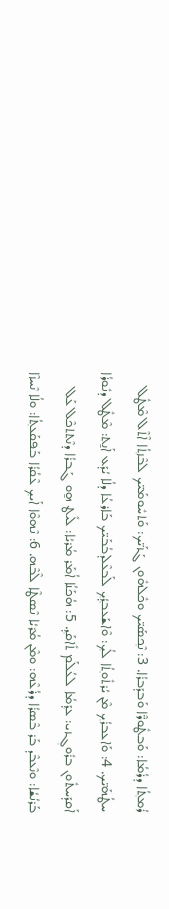ܪܳܡܬ݂ܳܐ ܕܪܳܡܳܐ: ܘܰܒܛܽܘܖ̈ܶܐ ܘܰܒܕܰܒܪܳܐ. 3: ܢܶܟ݂ܣܰܝ̈ܟ ܘܟܽܠܗܽܘܢ ܓܰܙܰܝ̈ܟ: ܘܰܬܚܽܘܡܰܝ̈ܟ ܠܒܶܙܬ݂ܳܐ ܐܶܬܶܠ ܡܶܛܽܠ ܚܛܳܗܰܝ̈ܟ. 4: ܘܰܐܥܒܪܳܟ݂ ܡܶܢ ܝܳܪܬܽܘܬ݂ܳܐ ܠܳܟ݂: ܘܶܐܫܰܥܒܕ݂ܳܟ݂ ܠܰܒܥܶܠܕܒܳܒܰܝ̈ܟ ܒܰܐܪܥܳܐ ܕܠܳܐ ܝܳܕܰܥ ܐܰܢ̱ܬ: ܡܶܛܽܠ ܕܢܽܘܪܳܐ ܐܰܩܕܰܚܬܽܘܢ ܒܪܽܘܓ݂ܙܝ: ܥܕ݂ܰܡܳܐ ܠܥܳܠܰܡ ܬܺܐܩܰܕ݂. 5: ܗܳܟܰܢܳܐ ܐܳܡܰܪ ܡܳܪܝܳܐ: ܠܺܝܛ ܗ̱ܘ ܓܰܒܪܳܐ ܕܢܶܬܬܟܶܠ ܥܰܠ ܒܰܪܢܳܫܳܐ: ܘܢܶܥܒܶܕ ܒܰܪ ܒܶܣܪܳܐ ܕܪܳܥܶܗ: ܘܡܶܢ ܡܳܪܝܳܐ ܢܶܣܛܶܐ ܠܶܒܶܗ. 6: ܢܶܗܘܶܐ ܐܰܝܟ݂ ܥܶܩܳܪܳܐ ܒܰܦܩܰܥܬ݂ܳܐ: ܘܠܳܐ ܢܶܚܙܶܐ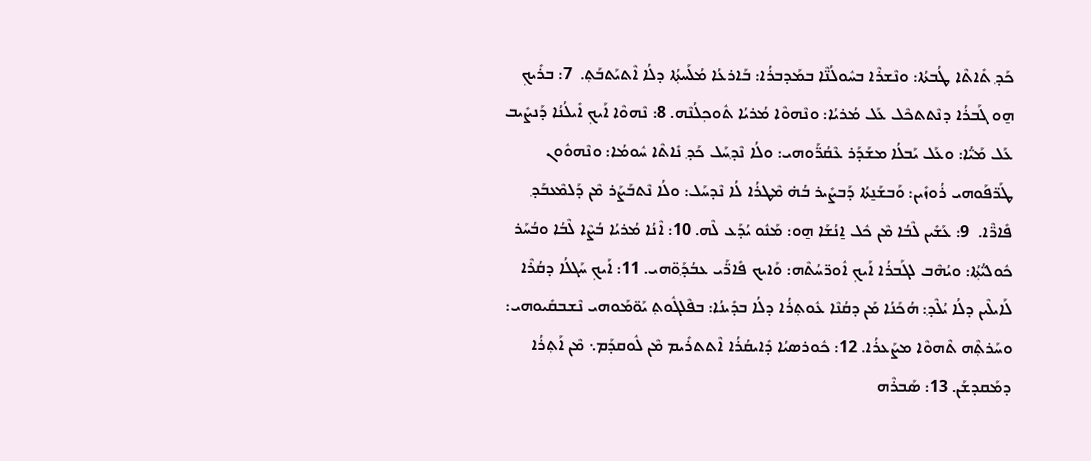ܟܰܕ݂ ܬܺܐܬܶܐ ܛܳܒܬܳܐ: ܘܢܶܫܪܶܐ ܒܚܽܘܠܳܢ̈ܶܐ ܒܡܰܕܒܪܳܐ: ܒܰܐܪܥܳܐ ܡܳܠܰܚܬ݂ܳܐ ܕܠܳܐ ܐܶܬܝܰܬܒܰܬ݂.  7: ܒܪܺܝܟ݂ ܗ̱ܘ ܓܰܒܪܳܐ ܕܢܶܬܬܟܶܠ ܥܰܠ ܡܳܪܝܳܐ: ܘܢܶܗܘܶܐ ܡܳܪܝܳܐ ܬܽܘܟ݂ܠܳܢܶܗ. 8: ܢܶܗܘܶܐ ܐܰܝܟ݂ ܐܺܝܠܳܢܳܐ ܕܰܢܨܺܝܒ ܥܰܠ ܡܰܝ̈ܳܐ: ܘܥܰܠ ܝܰܒܠܳܐ ܡܫܰܕܰܪ ܥܶܩܳܖ̈ܰܘܗܝ: ܘܠܳܐ ܢܶܕ݂ܚܰܠ ܟܰܕ݂ ܢܺܐܬܶܐ ܚܽܘܡܳܐ: ܘܢܶܗܘܽܘܢ ܛܰܖ̈ܦܰܘܗܝ ܪܳܘܙܺܝܢ: ܘܰܒܫܰܢ̱ܬܳܐ ܕܰܒܨܺܝܪ ܒܳܗ̇ ܡܶܛܪܳܐ ܠܳܐ ܢܶܕܚܰܠ: ܘܠܳܐ ܢܶܬܒܰܨܰܪ ܡܶܢ ܕܰܠܡܶܥܒܰܕ݂ ܦܺܐܖ̈ܶܐ.  9: ܥܰܫܺܝܢ ܠܶܒܳܐ ܡܶܢ ܟܽܠ ܐ̱ܢܳܫܰܐ ܗ̱ܘ: ܡܰܢܽܘ ܝܳܕܰܥ ܠܶܗ. 10: ܐܶܢܳܐ ܡܳܪܝܳܐ ܒܳܨܶܐ ܠܶܒܳܐ ܘܒܳܚܰܪ ܟܽܘܠܝ̈ܳܬ݂ܳܐ: ܘܝܳܗܶܒ ܠܓܰܒܪܳܐ ܐܰܝܟ݂ ܐܽܘܖ̈ܚܳܬܶܗ: ܘܰܐܝܟ ܦܺܐܖ̈ܰܝ ܥܒܳܕ݂ܰܘ̈ܗܝ. 11: ܐܰܝܟ݂ ܚܰܓܠܳܐ ܕܩܳܪܶܐ ܠܰܐܝܠܶܝܢ ܕܠܳܐ ܝܳܠܶܕ݂: ܗܳܟܰܢܳܐ ܡܰܢ ܕܩܳܢܶܐ ܥܽܘܬ݂ܪܳܐ ܕܠܳܐ ܒܕܺܝܢܳܐ: ܒܦܶܠܓܽܘܬ݂ ܝܰܘ̈ܡܰܘܗܝ ܢܶܫܒܩܺܝܘܗܝ: ܘܚܰܪܬ݂ܶܗ ܬܶܗܘܶܐ ܡܨܰܥܪܳܐ. 12: ܟܽܘܪܣܝܳܐ ܕܺܐܝܩܳܪܳܐ ܐܶܬܬܪܺܝܡ ܡܶܢ ܠܽܘܩܕܰܡ܆ ܡܶܢ ܐܰܬ݂ܪܳܐ ܕܡܰܩܕܫܰܢ. 13: ܣܰܒܪܶܗ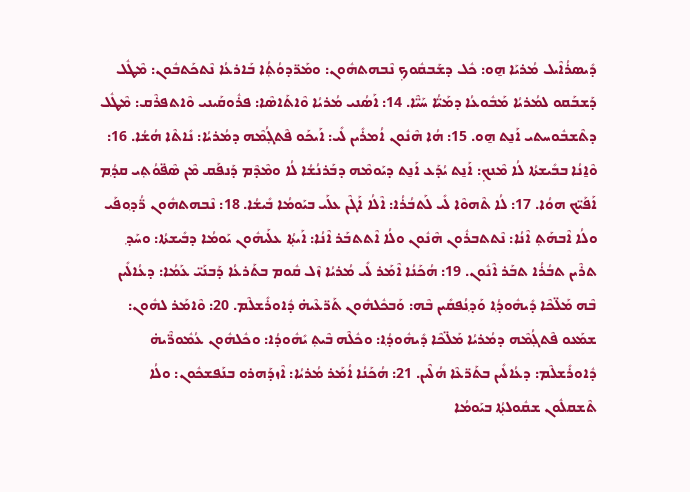ܕܺܝܣܪܳܐܶܝܠ ܡܳܪܝܰܐ ܗ̱ܘ: ܟܽܠ ܕܫܰܒܩܽܘܟ݂ ܢܶܒܗܬܗܽܘܢ: ܘܡܰܖ̈ܕܘܳܬ݂ܳܐ ܒܰܐܪܥܳܐ ܢܶܬܟܰܬܒܽܘܢ: ܡܶܛܽܠ ܕܰܫܒܰܩܘ ܠܡܳܪܝܳܐ ܡܰܒܽܘܥܳܐ ܕܡܰܝ̈ܳܐ ܚܰܝ̈ܶܐ. 14: ܐܰܣܳܢܝ ܡܳܪܝܳܐ ܘܶܐܬܰܐܣܶܐ: ܦܪܽܘܩܰܝܢܝ ܘܶܐܬܦܪܶܩ: ܡܶܛܽܠ ܕܬܶܫܒܽܘܚܬܝ ܐܰܢ̱ܬ ܗ̱ܘ. 15: ܗܳܐ ܗܶܢܽܘܢ ܐܳܡܪܺܝܢ ܠܺܝ: ܐܰܝܟܰܘ ܦܶܬܓ݂ܳܡܶܗ ܕܡܳܪܝܳܐ: ܢܺܐܬܶܐ ܗܳܫܳܐ. 16: ܘܶܐ̱ܢܳܐ ܒܒܺܝܫܬܳܐ ܠܳܐ ܡܶܢܟ݂: ܐܰܢ̱ܬ ܝܳܕܰܥ ܐܰܢ̱ܬ ܕܝܰܘܡܶܗ ܕܒܰܪܢܳܫܳܐ ܠܳܐ ܘܡܶܕܶܡ ܕܰܢܦܰܩ ܡܶܢ ܣܶܦ̈ܘܳܬ݂ܝ ܩܕ݂ܳܡ ܐܰܦܰܝ̈ܟ ܗܘܳܐ. 17: ܠܳܐ ܬܶܗܘܶܐ ܠܺܝ ܠܰܬܒܳܪܳܐ: ܐܶܠܳܐ ܐܰܓܶܢ ܥܠܰܝ ܒܝܰܘܡܳܐ ܒܺܝܫܳܐ. 18: ܢܶܒܗܬܗܽܘܢ ܖ̈ܳܕ݂ܘܦܰܝ ܘܠܳܐ ܐܶܒܗܰܬ݂ ܐܶܢܳܐ: ܢܶܬܬܒܪܽܘܢ ܗܶܢܽܘܢ ܘܠܳܐ ܐܶܬܬܒܰܪ ܐܶܢܳܐ: ܐܰܝܬ݂ܳܐ ܥܠܰܝܗܽܘܢ ܝܰܘܡܳܐ ܕܒܺܝܫܬܳܐ: ܘܚܰܕ݂ ܬܪܶܝܢ ܬܒܳܪܳܐ ܬܒܰܪ ܐܶܢܽܘܢ. 19: ܗܳܟܰܢܳܐ ܐܶܡܰܪ ܠܺܝ ܡܳܪܝܳܐ ܙܶܠ ܩܽܘܡ ܒܬܰܪܥܳܐ ܕܰܒܢܰܝ̈ ܥܰܡܳܐ: ܕܥܳܐܠܺܝܢ ܒܶܗ ܡܰܠ̈ܟܶܐ ܕܺܝܗܽܘܕ݂ܳܐ ܘܰܕ݂ܢܳܦܩܺܝܢ ܒܶܗ: ܘܰܒܟܽܠܗܽܘܢ ܬܰܖ̈ܥܶܝܗ̇ ܕܽܐܘܪܺܫܠܶܡ. 20: ܘܶܐܡܰܪ ܠܗܽܘܢ: ܫܡܰܥܘ ܦܶܬܓ݂ܳܡܶܗ ܕܡܳܪܝܳܐ ܡܰܠ̈ܟܶܐ ܕܺܝܗܽܘܕ݂ܳܐ: ܘܟܽܠܶܗ ܒܶܝܬ݂ ܝܺܗܽܘܕܳܐ: ܘܟܽܠܗܽܘܢ ܥܳܡܽܘܖ̈ܶܝܗ̇ ܕܽܐܘܪܺܫܠܶܡ: ܕܥܳܐܠܺܝܢ ܒܬܰܖ̈ܥܶܐ ܗܳܠܶܝܢ. 21: ܗܳܟܰܢܳܐ ܐܳܡܰܪ ܡܳܪܝܳܐ: ܐܶܙܕܰܗܪܘ ܒܢܰܦܫܟܽܘܢ: ܘܠܳܐ ܬܶܫܩܠܽܘܢ ܫܩܽܘܠܬ݂ܳܐ ܒܝܰܘܡܳܐ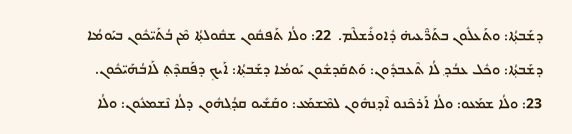ܕܫܰܒܬ݂ܳܐ: ܘܬܰܥܠܽܘܢ ܒܬܰܖ̈ܶܥܝܗ̇ ܕܽܐܘܪܺܫܠܶܡ.  22: ܘܠܳܐ ܬܰܦܩܽܘܢ ܫܩܽܘܠܬ݂ܳܐ ܡܶܢ ܒܳܬܰܝ̈ܟܽܘܢ ܒܝܰܘܡܳܐ ܕܫܰܒܬ݂ܳܐ: ܘܟܽܠ ܥܒܳܕ݂ ܠܳܐ ܬܶܥܒܕܽܘܢ: ܘܰܬܩܰܕܫܽܘܢ ܝܰܘܡܳܐ ܕܫܰܒܬ݂ܳܐ: ܐܰܝܟ݂ ܕܦܰܩܕܶܬ݂ ܠܰܐܒܳܗܰܝ̈ܟܽܘܢ. 23: ܘܠܳܐ ܫܡܰܥܘ: ܘܠܳܐ ܐܰܪܟܶܢܘ ܐܶܕ݂ܢܗܽܘܢ ܠܡܶܫܡܰܥ: ܘܩܰܫܺܝܘ ܩܕ݂ܳܠܗܽܘܢ ܕܠܳܐ ܢܶܫܡܥܽܘܢ: ܘܠܳܐ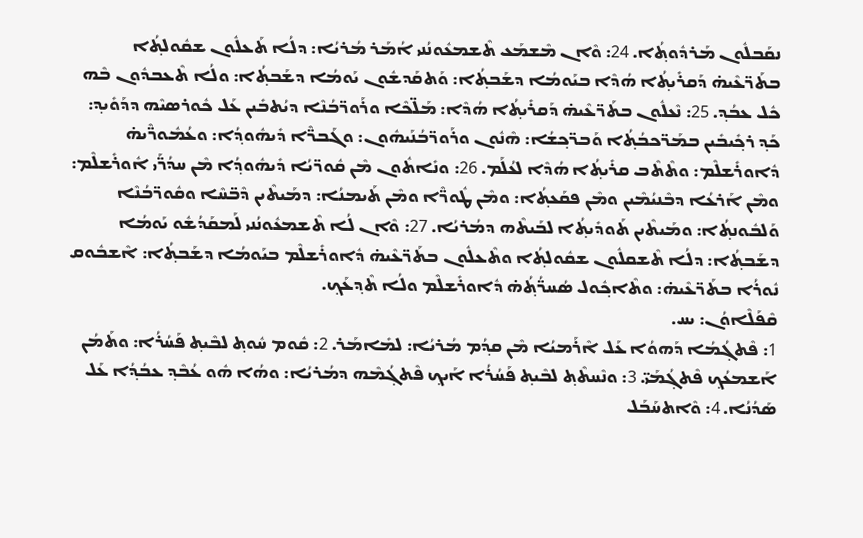ܢܩܰܒܠܽܘܢ ܡܰܪܕܽܘܬ݂ܳܐ. 24: ܘܶܐܢ ܡܶܫܡܰܥ ܬܶܫܡܥܽܘܢܳܢܝ ܐܳܡܰܪ ܡܳܪܝܳܐ: ܕܠܳܐ ܬܰܥܠܽܘܢ ܫܩܽܘܠܬ݂ܳܐ ܒܬܰܖ̈ܥܶܝܗ̇ ܕܰܩܪܺܝܬ݂ܳܐ ܗܳܕܶܐ ܒܝܰܘܡܳܐ ܕܫܰܒܬ݂ܳܐ: ܘܰܬܩܰܕܫܽܘܢ ܝܰܘܡܳܐ ܕܫܰܒܬ݂ܳܐ: ܘܠܳܐ ܬܶܥܒܕܽܘܢ ܒܶܗ ܟܽܠ ܥܒܳܕ݂. 25: ܢܶܥܠܽܘܢ ܒܬܰܖ̈ܥܶܝܗ̇ ܕܰܩܪܺܝܬ݂ܳܐ ܗܳܕܶܐ: ܡܰܠ̈ܟܶܐ ܘܪܰܘܖ̈ܒܳܢܶܐ ܕܝܳܬܒܺܝܢ ܥܰܠ ܟܽܘܪܣܝܶܗ ܕܕܰܘܺܝܕ݂: ܟܰܕ݂ ܪܟ݂ܺܝܒܺܝܢ ܒܡܰܖ̈ܟܒܳܬ݂ܳܐ ܘܰܒܖ̈ܟ݂ܫܳܐ: ܗܶܢܽܘܢ ܘܪܰܘܖ̈ܒܳܢܰܝܗܽܘܢ: ܘܓܰܒܖ̈ܶܐ ܕܺܝܗܽܘܕ݂ܳܐ: ܘܥܳܡܽܘܖ̈ܶܝܗ̇ ܕܽܐܘܪܺܫܠܶܡ: ܘܬܶܬܶܒ ܩܪܺܝܬ݂ܳܐ ܗܳܕܶܐ ܠܥܳܠܰܡ. 26: ܘܢܺܐܬܽܘܢ ܡܶܢ ܩܽܘܖ̈ܝܳܐ ܕܺܝܗܽܘܕ݂ܳܐ ܡܶܢ ܚܕܳܖ̈ܰܝ ܐܽܘܪܺܫܠܶܡ: ܘܡܶܢ ܐܰܪܥܳܐ ܕܒܶܢܝܳܡܶܝܢ ܘܡܶܢ ܦܩܰܥܬ݂ܳܐ: ܘܡܶܢ ܛܽܘܖ̈ܶܐ ܘܡܶܢ ܬܰܝܡܢܳܐ: ܕܡܰܝܬܶܝܢ ܕܶܒ̈ܚܶܐ ܘܩܽܘܖ̈ܒܳܢܶܐ ܘܰܠܒܽܘܢܬ݂ܳܐ: ܘܡܰܝܬܶܝܢ ܬܰܘܕܺܝܬ݂ܳܐ ܠܒܰܝܬܶܗ ܕܡܳܪܝܳܐ. 27: ܘܶܐܢ ܠܳܐ ܬܶܫܡܥܽܘܢܳܢܝ ܠܰܡܩܰܕܳܫܽܘ ܝܰܘܡܳܐ ܕܫܰܒܬ݂ܳܐ: ܕܠܳܐ ܬܶܫܩܠܽܘܢ ܫܩܽܘܠܬ݂ܳܐ ܘܬܶܥܠܽܘܢ ܒܬܰܖ̈ܥܶܝܗ̇ ܕܽܐܘܪܺܫܠܶܡ ܒܝܰܘܡܳܐ ܕܫܰܒܬ݂ܳܐ: ܐܶܫܒܽܘܩ ܢܽܘܪܳܐ ܒܬܰܖ̈ܥܶܝܗ̇: ܘܬܶܐܟ݂ܽܘܠ ܣܳܚܖ̈ܳܬ݂ܳܗ̇ ܕܽܐܘܪܺܫܠܶܡ ܘܠܳܐ ܬܶܕ݂ܥܰܟ݂.
ܩܶܦܰܠܶܐܘܳܢ: ܝܚ.
1: ܦܶܬܓ݂ܳܡܳܐ ܕܰܗܘܳܐ ܥܰܠ ܐܶܪܰܡܝܳܐ ܡܶܢ ܩܕ݂ܳܡ ܡܳܪܝܳܐ: ܠܡܺܐܡܰܪ. 2: ܩܽܘܡ ܚܽܘܬ݂ ܠܒܶܝܬ݂ ܦܰܚܳܪܳܐ: ܘܬܰܡܳܢ ܐܰܫܡܥܳܟ݂ ܦܶܬܓ݂ܳܡܰܝ̈. 3: ܘܢܶܚܬܶܬ݂ ܠܒܶܝܬ݂ ܦܰܚܳܪܳܐ ܐܰܝܟ݂ ܦܶܬܓ݂ܳܡܶܗ ܕܡܳܪܝܳܐ: ܘܗܳܐ ܗܽܘ ܥܳܒܶܕ݂ ܥܒܳܕ݂ܳܐ ܥܰܠ ܣܰܕܳܢܳܐ. 4: ܘܶܐܬܚܰܒܰܠ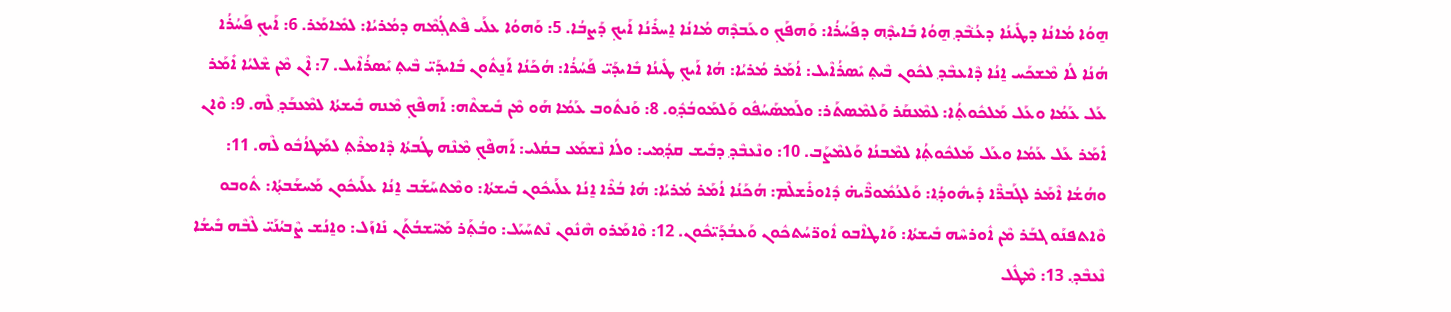ܗ̱ܘܳܐ ܡܳܐܢܳܐ ܕܛܺܝܢܳܐ ܕܥܳܒ݁ܶܕ݂ ܗ̱ܘܳܐ ܒܺܐܝܕ݂ܶܗ ܕܦܰܚܳܪܳܐ: ܘܰܗܦܰܟ݂ ܘܥܰܒܕܶܗ ܡܳܐܢܳܐ ܐ̱ܚܪܺܢܳܐ ܐܰܝܟ݂ ܕܰܨܒܳܐ. 5: ܘܰܗܘܳܐ ܥܠܰܝ ܦܶܬܓ݂ܳܡܶܗ ܕܡܳܪܝܳܐ: ܠܡܺܐܡܰܪ. 6: ܐܰܝܟ݂ ܦܰܚܳܪܳܐ ܗܳܢܳܐ ܠܳܐ ܡܶܫܟܰܚ ܐ̱ܢܳܐ ܕܶܐܥܒܶܕ݂ ܠܟܽܘܢ ܒܶܝܬ݂ ܝܺܣܪܳܐܶܝܠ: ܐܳܡܰܪ ܡܳܪܝܳܐ: ܗܳܐ ܐܰܝܟ݂ ܛܺܝܢܳܐ ܒܺܐܝܕܰܝ̈ ܦܰܚܳܪܳܐ: ܗܳܟܰܢܳܐ ܐܰܢ̱ܬܽܘܢ ܒܺܐܝܕܰܝ̈ ܒܶܝܬ݂ ܝܺܣܪܳܐܶܝܠ. 7: ܐܶܢ ܡܶܢ ܫܶܠܝܳܐ ܐܺܡܰܪ ܥܰܠ ܥܰܡܳܐ ܘܥܰܠ ܡܰܠܟܽܘܬ݂ܳܐ: ܠܡܶܥܩܰܪ ܘܰܠܡܶܣܬܰܪ: ܘܠܰܡܣܰܚܳܦܽܘ ܘܰܠܡܰܘܒܳܕ݂ܽܘ. 8: ܘܰܢܬܽܘܒ ܥܰܡܳܐ ܗܰܘ ܡܶܢ ܒܺܝܫܬܶܗ: ܐܰܗܦܶܟ݂ ܡܶܢܗ ܒܺܝܫܬܳܐ ܠܡܶܥܒܰܕ݂ ܠܶܗ. 9: ܘܶܐܢ ܐܺܡܰܪ ܥܰܠ ܥܰܡܳܐ ܘܥܰܠ ܡܰܠܟܽܘܬ݂ܳܐ ܠܡܶܒܢܳܐ ܘܰܠܡܶܨܰܒ. 10: ܘܢܶܥܒܶܕ݂ ܕܒܺܝܫ ܩܕ݂ܳܡܝ: ܘܠܳܐ ܢܶܫܡܰܥ ܒܩܳܠܝ: ܐܰܗܦܶܟ݂ ܡܶܢܶܗ ܛܳܒܬܳܐ ܕܶܐܡܪܶܬ݂ ܠܡܰܛܐܳܒܽܘ ܠܶܗ. 11: ܘܗܳܫܳܐ ܐܶܡܰܪ ܠܓܰܒܖ̈ܶܐ ܕܺܝܗܽܘܕ݂ܳܐ: ܘܰܠܥܳܡܽܘܖ̈ܶܝܗ̇ ܕܽܐܘܪܺܫܠܶܡ: ܗܳܟܰܢܳܐ ܐܳܡܰܪ ܡܳܪܝܳܐ: ܗܳܐ ܒܳܪܶܐ ܐ̱ܢܳܐ ܥܠܰܝܟܽܘܢ ܒܺܝܫܬܳܐ: ܘܡܶܬܚܰܫܰܒ ܐ̱ܢܳܐ ܥܠܰܝܟܽܘܢ ܡܰܚܫܰܒܬ݂ܳܐ: ܬܽܘܒܘ ܘܶܐܬܦܢܰܘ ܓܒܰܪ ܡܶܢ ܐܽܘܪܚܶܗ ܒܺܝܫܬܳܐ: ܘܰܐܛܐܶܒܘ ܐܽܘܖ̈ܚܳܬܟܽܘܢ ܘܰܥܒܳܕܰܝ̈ܟܽܘܢ. 12: ܘܶܐܡܰܪܘ ܗܶܢܽܘܢ ܢܶܬܚܰܝܰܠ: ܘܒܳܬ݂ܰܪ ܡܰܚ̈ܫܒܳܬܰܢ ܢܺܐܙܰܠ: ܘܐ̱ܢܳܫ ܨܶܒܝܳܢܰܝ̈ ܠܶܒܶܗ ܒܺܝܫܳܐ ܢܶܥܒܶܕ݂. 13: ܡܶܛܽܠ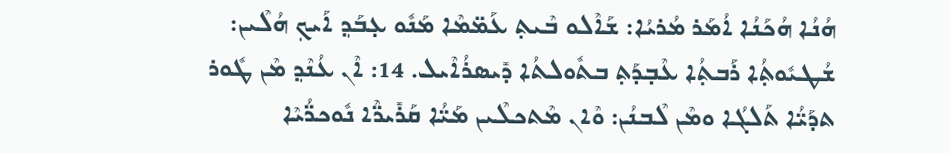ܗܳܢܳܐ ܗܳܟܰܢܳܐ ܐܳܡܰܪ ܡܳܪܝܳܐ: ܫܰܐܶܠܘ ܒܶܝܬ݂ ܥܰܡ̈ܡܶܐ ܡܰܢܽܘ ܥ̣ܒܰܕ݂ ܐܰܝܟ݂ ܗܳܠܶܝܢ: ܫܳܛܝܽܘܬ݂ܳܐ ܪܰܒܬ݂ܳܐ ܥܶܒ̣ܕܰܬ݂ ܒܬܽܘܠܬܳܐ ܕܺܝܣܪܳܐܶܝܠ. 14: ܐܶܢ ܥܳܢܶܕ݂ ܡܶܢ ܛܽܘܪ ܬܕܰܝ̈ܳܐ ܬܰܠܓܳܐ ܘܡܶܢ ܠܶܒܢܳܢ: ܘܶܐܢ ܡܶܬܟܠܶܝܢ ܡܰܝ̈ܳܐ ܩܰܪܺܝܖ̈ܶܐ ܢܽܘܟܖ̈ܳܝܶܐ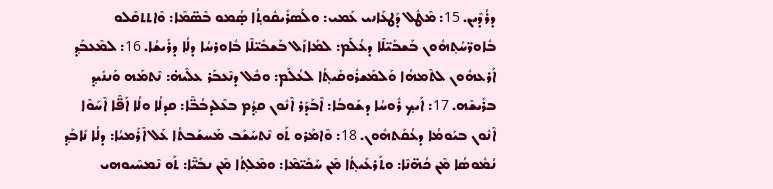ܕܪܳܕܶܝܢ. 15: ܡܶܛܽܠ ܕܰܛܥܰܐܢܝ ܥܰܡܝ: ܘܠܰܣܪܺܝܩܽܘܬ݂ܳܐ ܣ̣ܳܡܘ ܒܶܣ̈ܡܶܐ: ܘܶܐܬܬܩܶܠܘ ܒܽܐܘܖ̈ܚܳܬ݂ܗܽܘܢ ܒܰܫܒܺܝ̈ܠܶܐ ܕܥܳܠܰܡ: ܠܡܺܐܙܰܠ ܒܰܫܒܺܝ̈ܠܶܐ ܒܽܐܘܪܚܳܐ ܕܠܳܐ ܕܪܺܝܫܳܐ. 16: ܠܡܶܥܒܰܕ݂ ܐܰܪܥܗܽܘܢ ܠܬܶܡܗܳܐ ܘܰܠܡܰܫܪܽܘܩܺܝܬ݂ܳܐ ܠܥܳܠܰܡ: ܘܟܽܠ ܕܢܶܥܒܰܪ ܥܠܶܝܗ̇: ܢܶܬܡܰܗ ܘܰܢܢܺܝܕ݂ ܒܪܺܝܫܶܗ. 17: ܐܰܝܟ݂ ܪܽܘܚܳܐ ܕܫܰܘܒܳܐ: ܐܶܒܰܕܰܪ ܐܶܢܽܘܢ ܩܕ݂ܳܡ ܒܥܶܠܕܒܳܒ̈ܶܐ: ܩܕܠܳܐ ܘܠܳܐ ܐܰܦ̈ܶܐ ܐܶܚܰܘܶܐ ܐܶܢܽܘܢ ܒܝܰܘܡܳܐ ܕܥܳܩܰܬܗܽܘܢ. 18: ܘܶܐܡܰܪܘ ܬܰܘ ܢܶܬܚܰܫܰܒ ܡܰܚܫܰܒܬܳܐ ܥܰܠ ܐܶܪܰܡܝܳܐ: ܕܠܳܐ ܢܺܐܒܰܕ݂ ܢܳܡܽܘܣܳܐ ܡܶܢ ܟܳܗ̈ܢܶܐ: ܘܬܰܪܥܺܝܬ݂ܳܐ ܡܶܢ ܚܰܟܺܝ̈ܡܶܐ: ܘܡܶܠܬ݂ܳܐ ܡܶܢ ܢܒܺܝ̈ܶܐ: ܬܰܘ ܢܶܡܚܶܝܘܗܝ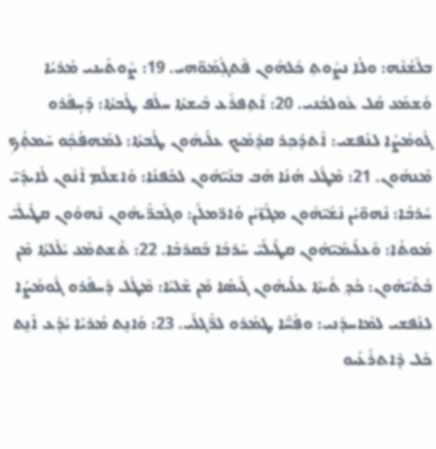ܒܠܶܫܳܢܶܗ: ܘܠܳܐ ܢܨܽܘܬ݂ ܟܽܠܗܽܘܢ ܦܶܬܓ݂ܳܡܰܘ̈ܗܝ. 19: ܨܽܘܬܰܝܢܝ ܡܳܪܝܳܐ ܘܰܫܡܰܥ ܩܳܠ ܥܽܘܠܒܳܢܝ. 20: ܐܶܬ݂ܦܪܰܥ ܒܺܝܫܬܳܐ ܚܠܳܦ ܛܳܒܬܳܐ: ܕܰܚ̣ܦܰܪܘ ܓܽܘܡܳܨܳܐ ܠܢܰܦܫܝ: ܐܶܬܕܰܟ݂ܪ ܩܕ݂ܳܡܰܝܟ ܥܠܰܝܗܽܘܢ ܛܳܒܬܳܐ: ܠܡܰܗܦܳܟ݂ܽܘ ܚܶܡܬ݂ܳܟ݂ ܡܶܢܗܽܘܢ. 21: ܡܶܛܽܠ ܗܳܢܳܐ ܗܰܒ ܒܢܰܝ̈ܗܽܘܢ ܠܟܰܦܢܳܐ: ܘܰܐܫܠܶܡ ܐܶܢܽܘܢ ܠܺܐܝܕܰܝ̈ ܚܰܪܒܳܐ: ܢܶܗܘ̈ܝܳܢ ܢܶܫܰܝ̈ܗܽܘܢ ܡܓܰܙ̈ܝܳܢ ܘܰܐܖ̈ܡܠܳܢ: ܘܓܰܒܖ̈ܰܝܗܽܘܢ ܢܶܗܘܽܘܢ ܩܛܺܝܠܰܝ̈ ܡܰܘܬܳܐ: ܘܰܥܠܰܝܡܰܝ̈ܗܽܘܢ ܩܛܺܝܠܰܝ̈ ܚܰܪܒܳܐ ܒܰܩܪܒܳܐ. 22: ܬܶܫܬܡܰܥ ܝܺܠܶܠܬܳܐ ܡܶܢ ܒܳܬܰܝ̈ܗܽܘܢ: ܟܰܕ݂ ܬܰܝܬܶܐ ܥܠܰܝܗܽܘܢ ܓܰܝܣܳܐ ܡܶܢ ܫܶܠܝܳܐ: ܡܶܛܽܠ ܕܰܚܦܰܪܘ ܓܽܘܡܳܨܳܐ ܠܢܰܦܫܝ ܠܡܶܐܚܕܰܢܝ: ܘܦܰܚ̈ܶܐ ܛܡܰܪܘ ܠܖ̈ܶܓܠܰܝ. 23: ܘܰܐܢ̱ܬ ܡܳܪܝܳܐ ܝܳܕܰܥ ܐܰܢ̱ܬ ܟܽܠ ܕܶܐܬܪܰܥܺܝܘ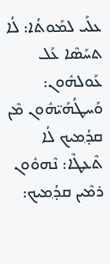ܥܠܰܝ ܠܡܰܘܬܳܐ: ܠܳܐ ܬܚܰܣܶܐ ܥܰܠ ܥܰܘܠܗܽܘܢ: ܘܰܚܛܳܗܰܝ̈ܗܽܘܢ ܡܶܢ ܩܕ݂ܳܡܝܟ ܠܳܐ ܬܶܥܛܶܐ: ܢܶܗܘܽܘܢ ܪܡܶܝܢ ܩܕ݂ܳܡܝܟ: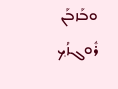ܘܒܰܙܒܰܢ ܪܽܘܓܙܳܟ݂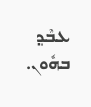ܥܒܶܕ݂ ܒܗܽܘܢ.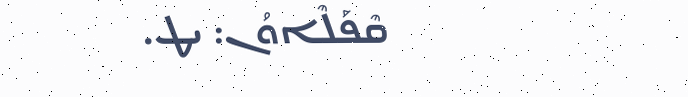ܩܶܦܰܠܶܐܘܳܢ: ܝܛ.